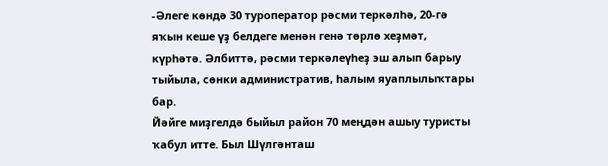-Әлеге көндә 30 туроператор рәсми теркәлһә, 20-гә яҡын кеше үҙ белдеге менән генә төрлө хеҙмәт, күрһәтә. Әлбиттә, рәсми теркәлеүһеҙ эш алып барыу тыйыла, сөнки административ, һалым яуаплылыҡтары бар.
Йәйге миҙгелдә быйыл район 70 меңдән ашыу туристы ҡабул итте. Был Шүлгәнташ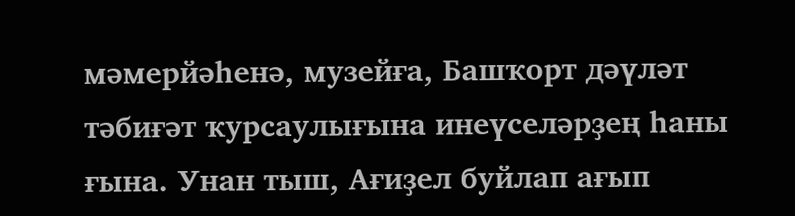мәмерйәһенә, музейға, Башҡорт дәүләт тәбиғәт ҡурсаулығына инеүселәрҙең һаны ғына. Унан тыш, Ағиҙел буйлап ағып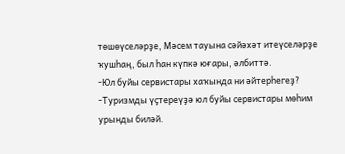төшөүселәрҙе, Мәсем тауына сәйәхәт итеүселәрҙе ҡушһаң, был һан күпкә юғары, әлбиттә.
-Юл буйы сервистары хаҡында ни әйтерһегеҙ?
-Туризмды үҫтереүҙә юл буйы сервистары мөһим урынды биләй.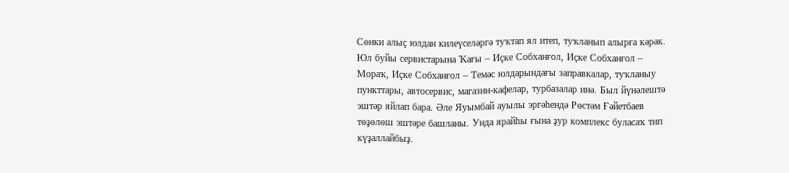Сөнки алыҫ юлдан килеүселәргә туҡтап ял итеп, туҡланып алырға кәрәк. Юл буйы сервистарына Ҡағы – Иҫке Собханғол, Иҫке Собханғол – Мораҡ, Иҫке Собханғол – Темәс юлдарындағы заправкалар, туҡланыу пункттары, автосервис, магазин-кафелар, турбазалар инә. Был йүнәлештә эштәр яйлап бара. Әле Яуымбай ауылы эргәһендә Рөстәм Ғәйетбаев төҙөлөш эштәре башланы. Унда ярайһы ғына ҙур комплекс буласаҡ тип күҙаллайбыҙ.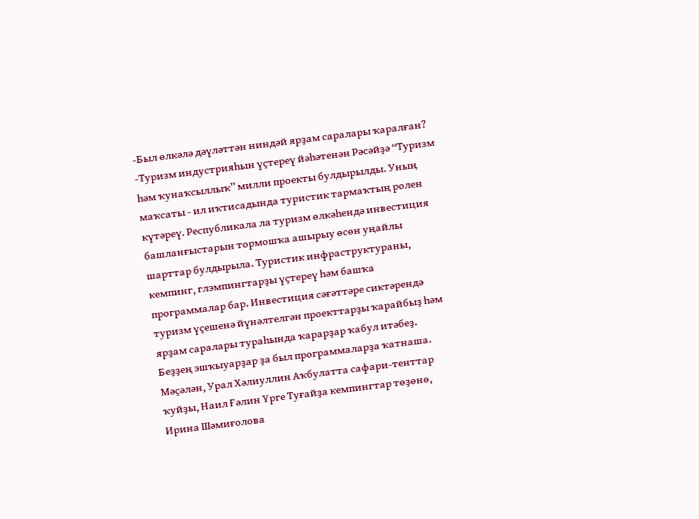-Был өлкәлә дәүләттән ниндәй ярҙам саралары ҡаралған?
-Туризм индустрияһын үҫтереү йәһәтенән Рәсәйҙә “Туризм һәм ҡунаҡсыллыҡ” милли проекты булдырылды. Уның маҡсаты - ил иҡтисадында туристик тармаҡтың ролен күтәреү. Республикала ла туризм өлкәһендә инвестиция башланғыстарын тормошҡа ашырыу өсөн уңайлы шарттар булдырыла. Туристик инфраструктураны, кемпинг, глэмпингтарҙы үҫтереү һәм башҡа программалар бар. Инвестиция сәғәттәре сиктәрендә туризм үҫешенә йүнәлтелгән проекттарҙы ҡарайбыҙ һәм ярҙам саралары тураһында ҡарарҙар ҡабул итәбеҙ.
Беҙҙең эшҡыуарҙар ҙа был программаларҙа ҡатнаша. Мәҫәлән, Урал Хәлиуллин Аҡбулатта сафари-тенттар ҡуйҙы, Наил Ғәлин Үрге Туғайҙа кемпингтар төҙөнө, Ирина Шәмиғолова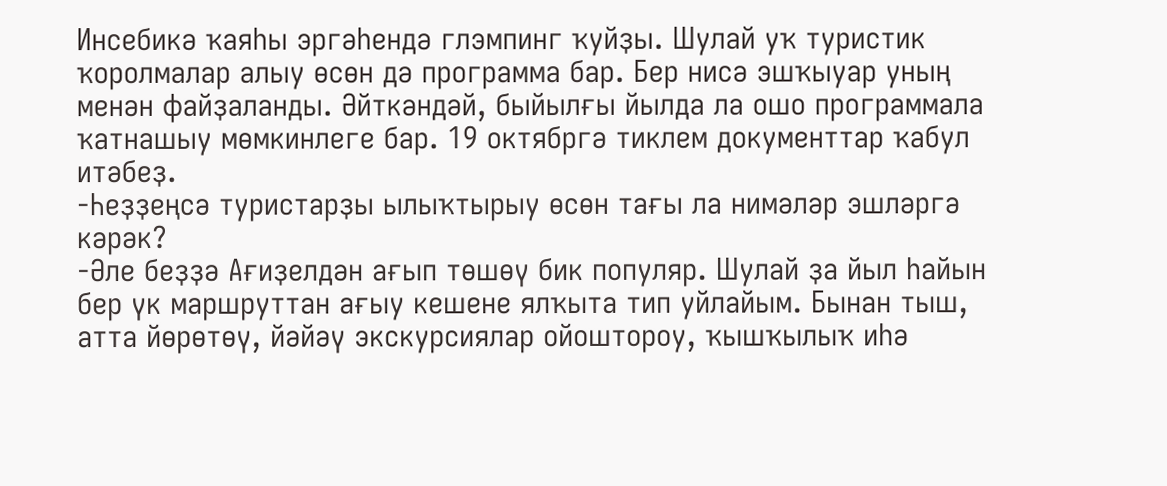Инсебикә ҡаяһы эргәһендә глэмпинг ҡуйҙы. Шулай уҡ туристик ҡоролмалар алыу өсөн дә программа бар. Бер нисә эшҡыуар уның менән файҙаланды. Әйткәндәй, быйылғы йылда ла ошо программала ҡатнашыу мөмкинлеге бар. 19 октябргә тиклем документтар ҡабул итәбеҙ.
-Һеҙҙеңсә туристарҙы ылыҡтырыу өсөн тағы ла нимәләр эшләргә кәрәк?
-Әле беҙҙә Ағиҙелдән ағып төшөү бик популяр. Шулай ҙа йыл һайын бер үк маршруттан ағыу кешене ялҡыта тип уйлайым. Бынан тыш, атта йөрөтөү, йәйәү экскурсиялар ойоштороу, ҡышҡылыҡ иһә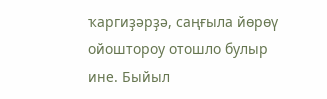ҡаргиҙәрҙә, саңғыла йөрөү ойоштороу отошло булыр ине. Быйыл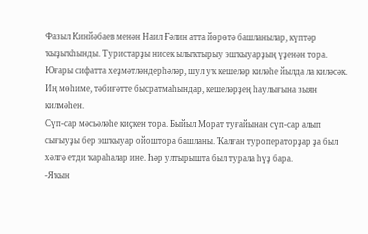Фазыл Кинйәбаев менән Наил Ғәлин атта йөрөтә башланылар, күптәр ҡыҙыҡһынды. Туристарҙы нисек ылыҡтырыу эшҡыуарҙың үҙенән тора. Юғары сифатта хеҙмәтләндерһәләр, шул уҡ кешеләр киләһе йылда ла киләсәк. Иң мөһиме, тәбиғәтте бысратмаһындар, кешеләрҙең һаулығына зыян килмәһен.
Сүп-сар мәсьәләһе киҫкен тора. Быйыл Морат туғайынан сүп-сар алып сығыуҙы бер эшҡыуар ойоштора башланы. Ҡалған туроператорҙар ҙа был хәлгә етди ҡараһалар ине. Һәр ултырышта был турала һүҙ бара.
-Яҡын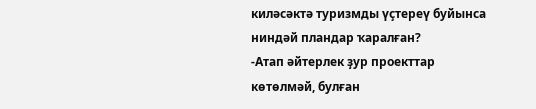киләсәктә туризмды үҫтереү буйынса ниндәй пландар ҡаралған?
-Атап әйтерлек ҙур проекттар көтөлмәй, булған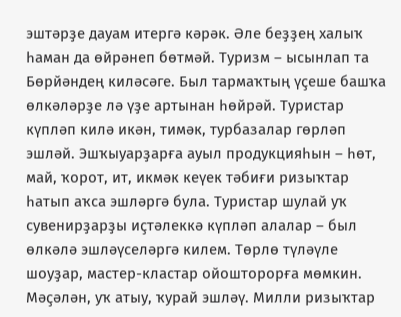эштәрҙе дауам итергә кәрәк. Әле беҙҙең халыҡ һаман да өйрәнеп бөтмәй. Туризм – ысынлап та Бөрйәндең киләсәге. Был тармаҡтың үҫеше башҡа өлкәләрҙе лә үҙе артынан һөйрәй. Туристар күпләп килә икән, тимәк, турбазалар гөрләп эшләй. Эшҡыуарҙарға ауыл продукцияһын – һөт, май, ҡорот, ит, икмәк кеүек тәбиғи ризыҡтар һатып аҡса эшләргә була. Туристар шулай уҡ сувенирҙарҙы иҫтәлеккә күпләп алалар – был өлкәлә эшләүселәргә килем. Төрлө түләүле шоуҙар, мастер-кластар ойошторорға мөмкин. Мәҫәлән, уҡ атыу, ҡурай эшләү. Милли ризыҡтар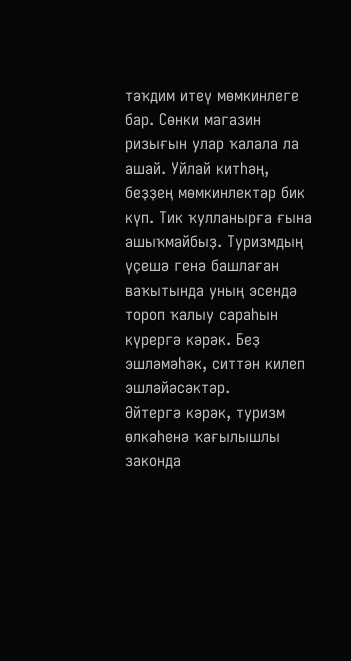тәҡдим итеү мөмкинлеге бар. Сөнки магазин ризығын улар ҡалала ла ашай. Уйлай китһәң, беҙҙең мөмкинлектәр бик күп. Тик ҡулланырға ғына ашыҡмайбыҙ. Туризмдың үҫешә генә башлаған ваҡытында уның эсендә тороп ҡалыу сараһын күрергә кәрәк. Беҙ эшләмәһәк, ситтән килеп эшләйәсәктәр.
Әйтергә кәрәк, туризм өлкәһенә ҡағылышлы законда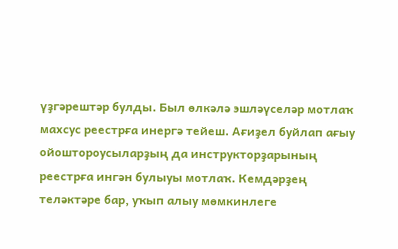үҙгәрештәр булды. Был өлкәлә эшләүселәр мотлаҡ махсус реестрға инергә тейеш. Ағиҙел буйлап ағыу ойоштороусыларҙың да инструкторҙарының реестрға ингән булыуы мотлаҡ. Кемдәрҙең теләктәре бар, уҡып алыу мөмкинлеге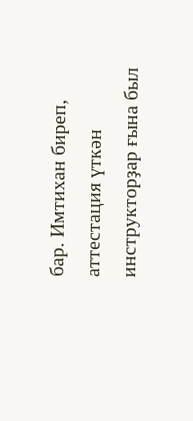бар. Имтихан биреп, аттестация үткән инструкторҙар ғына был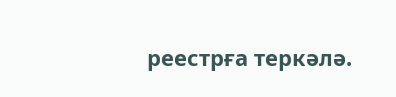реестрға теркәлә.